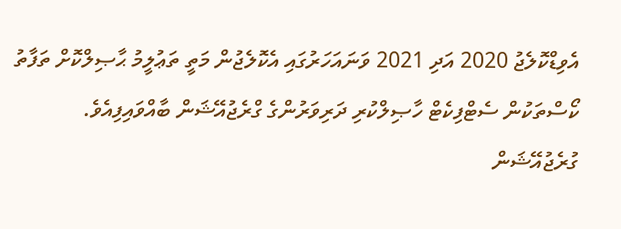އެވިޑްކޮލެޖު 2020 އަދި 2021 ވަނައަހަރުގައި އެކޮލެޖުން މަތީ ތަޢުލީމު ޙާޞިލްކޮށް ތަފާތު ކޯސްތަކުން ސެޓްފިކެޓް ހާޞިލްކުރި ދަރިވަރުންގެ ގްރެޖުއޭޝަން ބާއްވައިފިއެވެ.
ގުރެޖުއޭޝަން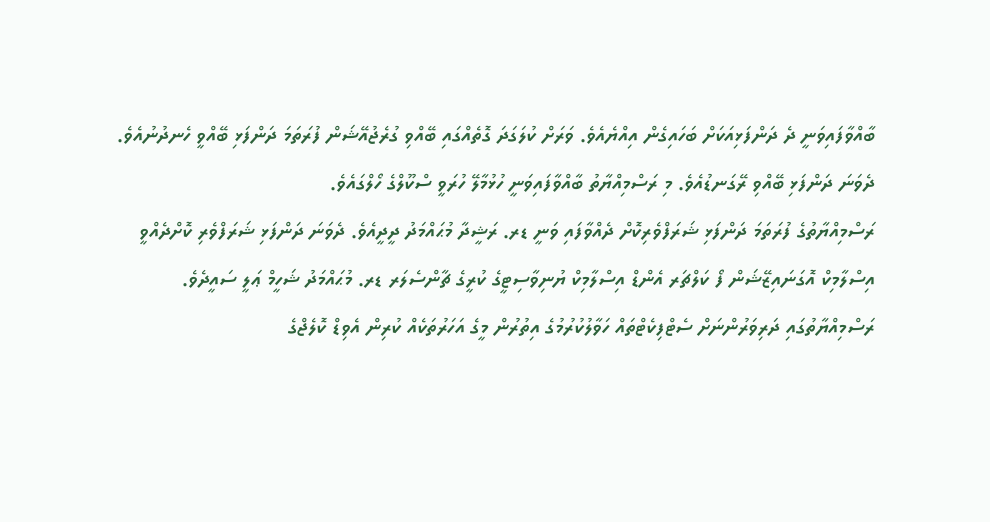ބާއްވާފައިވަނީ ދެ ދަންފަޅިއަކަށް ބަހައިގެން އިއްޔެއެވެ. ވަރަށް ކުލަގަދަ ގޮތެއްގައި ބޭއްވި ގުރެޖުއޭޝަން ފުރަތަމަ ދަންފަޅި ބޭއްވީ ހެނދުނުއެވެ. ދެވަނަ ދަންފަޅި ބޭއްވި ރޭގަނޑުއެވެ. މި ރަސްމިއްޔާތު ބާއްވާފައިވަނީ ހުޅުމާލޭ ހުރަވީ ސްކޫލްގެ ހޯލްގައެވެ.
ރަސްމިއްޔާތުގެ ފުރަތަމަ ދަންފަޅި ޝަރަފްވެރިކޮށް ދެއްވާފައި ވަނީ ޑރ. ރަޝީދާ މުޙައްމަދު ދީދީއެވެ. ދެވަނަ ދަންފަޅި ޝަރަފްވެރި ކޮށްދެއްވީ އިސްލާމިކް އޮގަނައިޒޭޝަން ފޯ ކަލްޗަރ އެންޑް އިސްލާމިކް ޔުނިވާސިޓީގެ ކުރީގެ ޗާންސެލަރ ޑރ. މުޙައްމަދު ޝަހީމް ޢަލީ ސައީދެވެ.
ރަސްމިއްޔާތުގައި ދަރިވަރުންނަށް ސެޓްފިކެޓްތައް ހަވާލުކުރުމުގެ އިތުރުން މީގެ އަހަރުތަކެއް ކުރިން އެވިޑް ކޮލެޖްގެ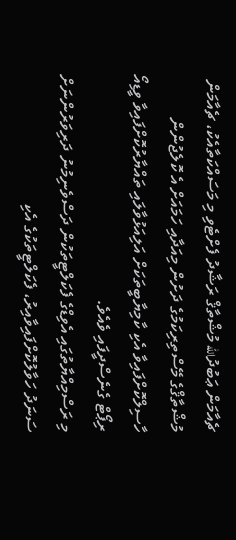ޗެއާމަން ޢަބުދުالله މުޝްތާޤް ރަޝާދު ފެށްޓެވި މި މަސައްކަތާއެކު، ޗެއާމަން މުޝްތާޤްގެ މޭސްތިރިކަމުގެ ދަށުން މިއަދާއި ހަމައަށް އެ ކޮލެޖުންން ހާސިލްކޮށްފައިވާ އެކި ކާމިޔާބީތަކަށް އަލިއަޅުވާލައި ތައްޔާރުކޮށްފައިވާ ވީޑިއޯ ރިޕޯޓް ގެނެސްދީފައި ވެއެވެ.
މި ރަސްމިއްޔާތުގައި އެވިޑްގެ ފެކަލްޓީތަކުން ދަސްވެނިމުނު ދަރިވަރުންނަށް ސަނަދު ހަވާލުކޮށްފައިވާއިރު، ފެކަލްޓީތަކުގެ އެކި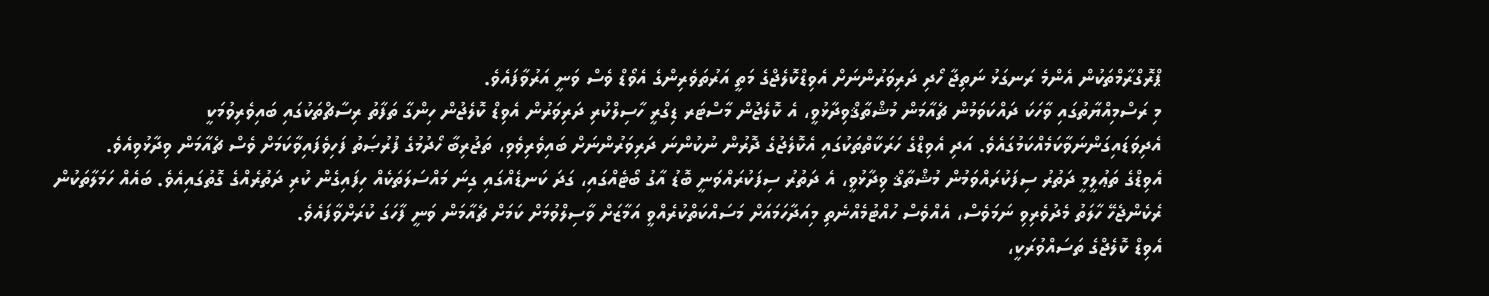ޕްރޮގްރާމްތަކުން އެންމެ ރަނގަޅު ނަތިޖާ ހޯދި ދަރިވަރުންނަށް އެވިޑްކޮލެޖްގެ މަތީ އަރުތަވެރިންގެ އެވޯޑް ވެސް ވަނީ އަރުވާފައެވެ.
މި ރަސްމިއްޔާތުގައި ވާހަކަ ދައްކަވަމުން ޗެއާމަން މުޝްތާޤްވިދާޅުވީ، އެ ކޮލެޖުން މާސްޓަރ ޑިގްރީ ހާސިލްކުރި ދަރިވަރުން އެވިޑް ކޮލެޖުން ހިންގާ ތަފާތު ރިސާޗްތަކުގައި ބައިވެރިވުމަކީ އެދިވަޑައިގަންނަވާކަމެއްކަމުގައެވެ. އަދި އެވިޑްގެ ހަރަކާތްތަކުގައި އެކޮލެޖުގެ ދޮރުން ނުކުންނަ ދަރިވަރުންނަށް ބައިވެރިވެވި، ތަޖުރިބާ ހޯދުމުގެ ފުރުޞަތު ފަހިވެފައިވާކަމަށް ވެސް ޗެއާމަން ވިދާޅުވިއެވެ.
އެވިޑްގެ ތަޢުލީމީ ދަތުރު ސިފަކުރައްވަމުން މުޝްތާޤް ވިދާޅުވީ، އެ ދަތުރު ސިފަކުރައްވަނީ ބޮޑު އާގު ބޯޓެއްގައި، ގަދަ ކަނޑެއްގައި ގިނަ މައްސަލަތަކެއް ހިފައިގެން ކުރި ދަތުރެއްގެ ގޮތުގައިއެވެ. ބައެއް ހަމަލާތަކުން ރެކެންޖެހޭ ހާލަތު މެދުވެރިވި ނަމަވެސް، އެއްވެސް ހުއްޓުމެއްނެތި މިއަދާހަމައަށް މަސައްކަތްކުރެއްވީ އަމާޒަށް ވާސިލްވުމަށް ކަމަށް ޗެއާމަން ވަނީ ފާހަގަ ކުރަށްވާފައެވެ.
އެވިޑް ކޮލެޖްގެ ތަސައްވުރަކީ،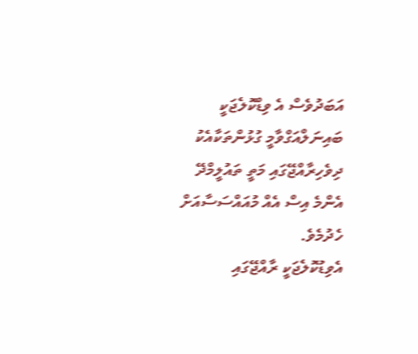އަބަދުވެސް އެ ވިޑްކޮލެޖަކީ ބައިނަލްއަގްވާމީ ގުޅުންތަކާއެކު ދިވެހިރާއްޖޭގައި މަތީ ތައުލީމްދޭ އެންމެ އިސް އެއް މުއައްސަސާއަށް ހެދުމެވެ.
އެވިޑުކޮލެޖަކީ ރާއްޖޭގައި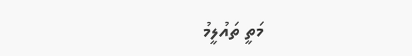މަތީ ތައުލީމު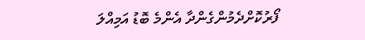ފޯރުކޮށްދެމުންގެންދާ އެންމެ ބޮޑު އަމިއްލަ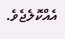އެއްކޮލެޖެވެ.